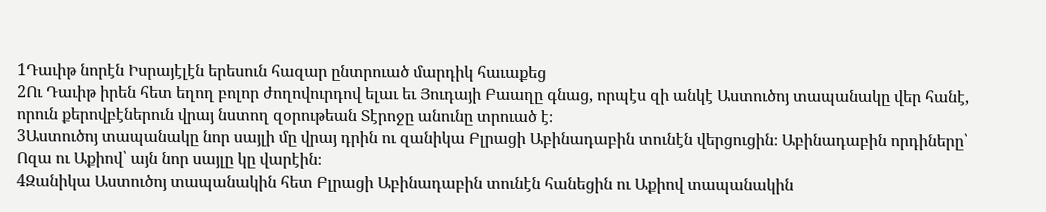1Դաւիթ նորէն Իսրայէլէն երեսուն հազար ընտրուած մարդիկ հաւաքեց
2Ու Դաւիթ իրեն հետ եղող բոլոր ժողովուրդով ելաւ եւ Յուդայի Բաաղը գնաց, որպէս զի անկէ Աստուծոյ տապանակը վեր հանէ, որուն քերովբէներուն վրայ նստող զօրութեան Տէրոջը անունը տրուած է։
3Աստուծոյ տապանակը նոր սայլի մը վրայ դրին ու զանիկա Բլրացի Աբինադաբին տունէն վերցուցին։ Աբինադաբին որդիները՝ Ոզա ու Աքիով՝ այն նոր սայլը կը վարէին։
4Զանիկա Աստուծոյ տապանակին հետ Բլրացի Աբինադաբին տունէն հանեցին ու Աքիով տապանակին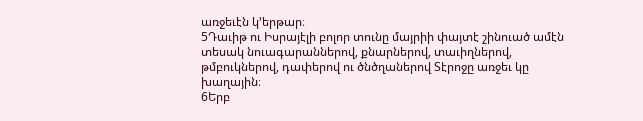առջեւէն կ’երթար։
5Դաւիթ ու Իսրայէլի բոլոր տունը մայրիի փայտէ շինուած ամէն տեսակ նուագարաններով, քնարներով, տաւիղներով, թմբուկներով, դափերով ու ծնծղաներով Տէրոջը առջեւ կը խաղային։
6Երբ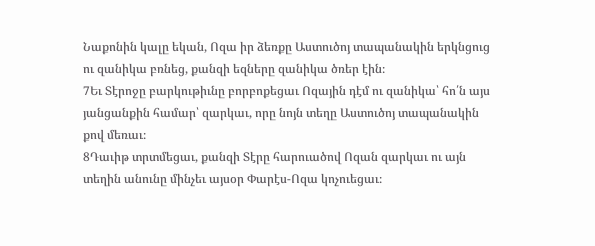Նաքոնին կալը եկան, Ոզա իր ձեռքը Աստուծոյ տապանակին երկնցուց ու զանիկա բռնեց, քանզի եզները զանիկա ծռեր էին։
7Եւ Տէրոջը բարկութիւնը բորբոքեցաւ Ոզային դէմ ու զանիկա՝ հո՛ն այս յանցանքին համար՝ զարկաւ, որը նոյն տեղը Աստուծոյ տապանակին քով մեռաւ։
8Դաւիթ տրտմեցաւ, քանզի Տէրը հարուածով Ոզան զարկաւ ու այն տեղին անունը մինչեւ այսօր Փարէս-Ոզա կոչուեցաւ։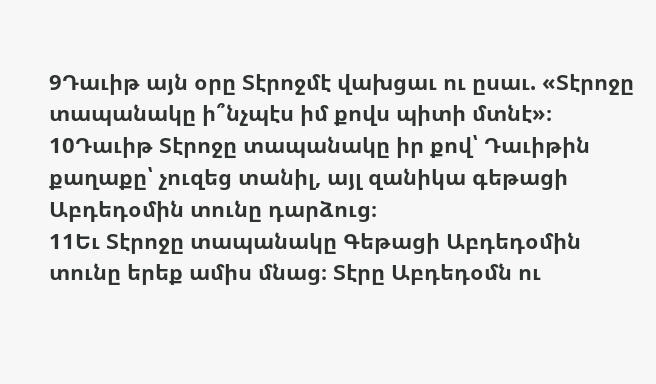9Դաւիթ այն օրը Տէրոջմէ վախցաւ ու ըսաւ. «Տէրոջը տապանակը ի՞նչպէս իմ քովս պիտի մտնէ»։
10Դաւիթ Տէրոջը տապանակը իր քով՝ Դաւիթին քաղաքը՝ չուզեց տանիլ, այլ զանիկա գեթացի Աբդեդօմին տունը դարձուց։
11Եւ Տէրոջը տապանակը Գեթացի Աբդեդօմին տունը երեք ամիս մնաց։ Տէրը Աբդեդօմն ու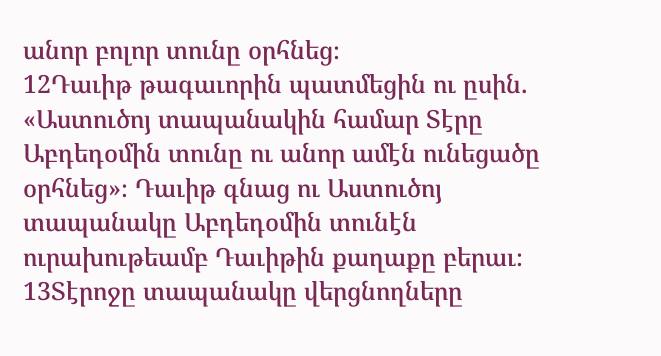անոր բոլոր տունը օրհնեց։
12Դաւիթ թագաւորին պատմեցին ու ըսին. «Աստուծոյ տապանակին համար Տէրը Աբդեդօմին տունը ու անոր ամէն ունեցածը օրհնեց»։ Դաւիթ գնաց ու Աստուծոյ տապանակը Աբդեդօմին տունէն ուրախութեամբ Դաւիթին քաղաքը բերաւ։
13Տէրոջը տապանակը վերցնողները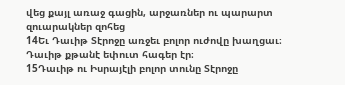վեց քայլ առաջ գացին, արջառներ ու պարարտ զուարակներ զոհեց
14Եւ Դաւիթ Տէրոջը առջեւ բոլոր ուժովը խաղցաւ։ Դաւիթ քթանէ եփուտ հագեր էր։
15Դաւիթ ու Իսրայէլի բոլոր տունը Տէրոջը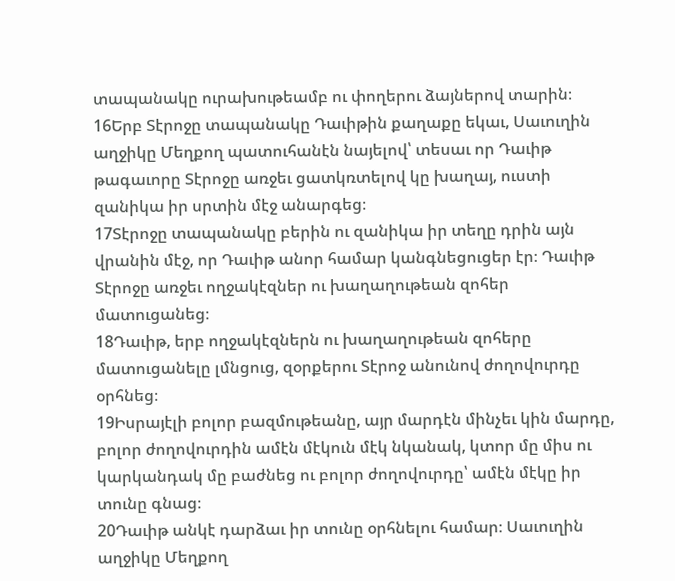տապանակը ուրախութեամբ ու փողերու ձայներով տարին։
16Երբ Տէրոջը տապանակը Դաւիթին քաղաքը եկաւ, Սաւուղին աղջիկը Մեղքող պատուհանէն նայելով՝ տեսաւ որ Դաւիթ թագաւորը Տէրոջը առջեւ ցատկռտելով կը խաղայ, ուստի զանիկա իր սրտին մէջ անարգեց։
17Տէրոջը տապանակը բերին ու զանիկա իր տեղը դրին այն վրանին մէջ, որ Դաւիթ անոր համար կանգնեցուցեր էր։ Դաւիթ Տէրոջը առջեւ ողջակէզներ ու խաղաղութեան զոհեր մատուցանեց։
18Դաւիթ, երբ ողջակէզներն ու խաղաղութեան զոհերը մատուցանելը լմնցուց, զօրքերու Տէրոջ անունով ժողովուրդը օրհնեց։
19Իսրայէլի բոլոր բազմութեանը, այր մարդէն մինչեւ կին մարդը, բոլոր ժողովուրդին ամէն մէկուն մէկ նկանակ, կտոր մը միս ու կարկանդակ մը բաժնեց ու բոլոր ժողովուրդը՝ ամէն մէկը իր տունը գնաց։
20Դաւիթ անկէ դարձաւ իր տունը օրհնելու համար։ Սաւուղին աղջիկը Մեղքող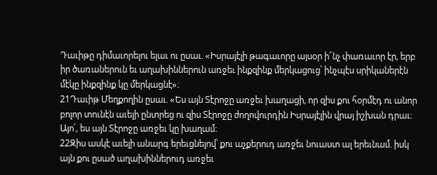Դաւիթը դիմաւորելու ելաւ ու ըսաւ. «Իսրայէլի թագաւորը այսօր ի՜նչ փառաւոր էր, երբ իր ծառաներուն եւ աղախիններուն առջեւ ինքզինք մերկացուց՝ ինչպէս սրիկաներէն մէկը ինքզինք կը մերկացնէ»։
21Դաւիթ Մեղքողին ըսաւ. «Ես այն Տէրոջը առջեւ խաղացի, որ զիս քու հօրմէդ ու անոր բոլոր տունէն աւելի ընտրեց ու զիս Տէրոջը ժողովուրդին Իսրայէլին վրայ իշխան դրաւ։ Այո՛, ես այն Տէրոջը առջեւ կը խաղամ։
22Զիս ասկէ աւելի անարգ երեւցնելով՝ քու աչքերուդ առջեւ նուաստ ալ երեւնամ. իսկ այն քու ըսած աղախիններուդ առջեւ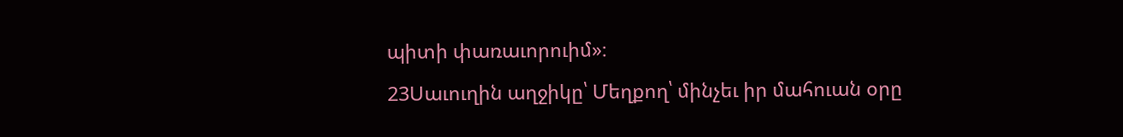պիտի փառաւորուիմ»։
23Սաւուղին աղջիկը՝ Մեղքող՝ մինչեւ իր մահուան օրը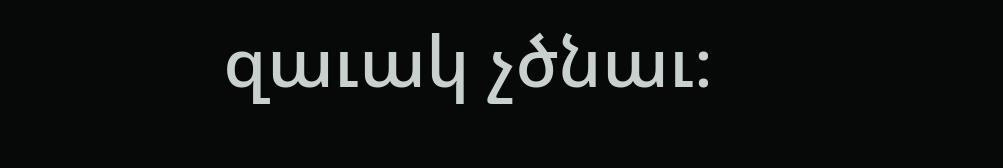զաւակ չծնաւ։